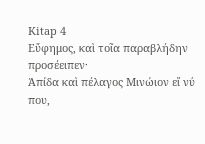Kitap 4
Εὔφημος, καὶ τοῖα παραβλήδην προσέειπεν·
Ἀπίδα καὶ πέλαγος Μινώιον εἴ νύ που,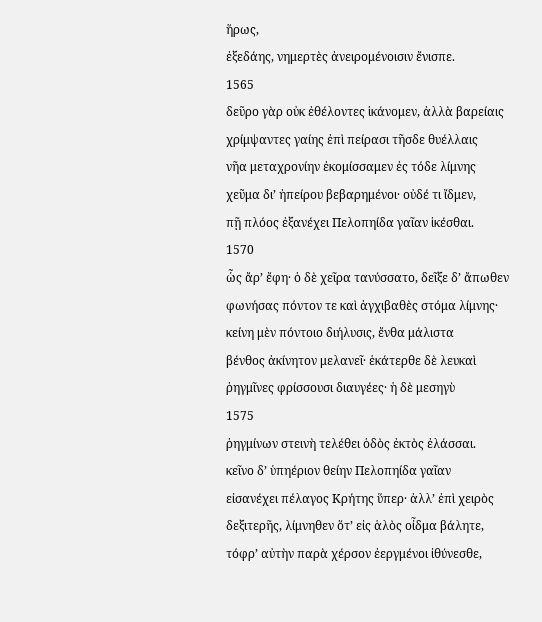ἥρως,
ἐξεδάης, νημερτὲς ἀνειρομένοισιν ἔνισπε.
1565
δεῦρο γὰρ οὐκ ἐθέλοντες ἱκάνομεν, ἀλλὰ βαρείαις
χρίμψαντες γαίης ἐπὶ πείρασι τῆσδε θυέλλαις
νῆα μεταχρονίην ἐκομίσσαμεν ἐς τόδε λίμνης
χεῦμα διʼ ἠπείρου βεβαρημένοι· οὐδέ τι ἴδμεν,
πῇ πλόος ἐξανέχει Πελοπηίδα γαῖαν ἱκέσθαι.
1570
ὧς ἄρʼ ἔφη· ὁ δὲ χεῖρα τανύσσατο, δεῖξε δʼ ἄπωθεν
φωνήσας πόντον τε καὶ ἀγχιβαθὲς στόμα λίμνης·
κείνη μὲν πόντοιο διήλυσις, ἔνθα μάλιστα
βένθος ἀκίνητον μελανεῖ· ἑκάτερθε δὲ λευκαὶ
ῥηγμῖνες φρίσσουσι διαυγέες· ἡ δὲ μεσηγὺ
1575
ῥηγμίνων στεινὴ τελέθει ὁδὸς ἐκτὸς ἐλάσσαι.
κεῖνο δʼ ὑπηέριον θείην Πελοπηίδα γαῖαν
εἰσανέχει πέλαγος Κρήτης ὕπερ· ἀλλʼ ἐπὶ χειρὸς
δεξιτερῆς, λίμνηθεν ὅτʼ εἰς ἁλὸς οἶδμα βάλητε,
τόφρʼ αὐτὴν παρὰ χέρσον ἐεργμένοι ἰθύνεσθε,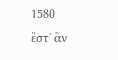1580
ἔστʼ ἂν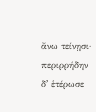ἄνω τείνῃσι· περιρρήδην δʼ ἑτέρωσε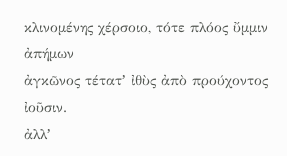κλινομένης χέρσοιο, τότε πλόος ὔμμιν ἀπήμων
ἀγκῶνος τέτατʼ ἰθὺς ἀπὸ προύχοντος ἰοῦσιν.
ἀλλʼ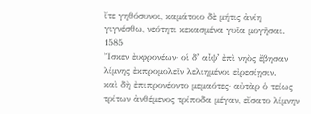ἴτε γηθόσυνοι, καμάτοιο δὲ μήτις ἀνίη
γιγνέσθω, νεότητι κεκασμένα γυῖα μογῆσαι.
1585
Ἴσκεν ἐυφρονέων· οἱ δʼ αἶψʼ ἐπὶ νηὸς ἔβησαν
λίμνης ἐκπρομολεῖν λελιημένοι εἰρεσίῃσιν.
καὶ δὴ ἐπιπρονέοντο μεμαότες· αὐτὰρ ὁ τείως
τρίτων ἀνθέμενος τρίποδα μέγαν, εἴσατο λίμνην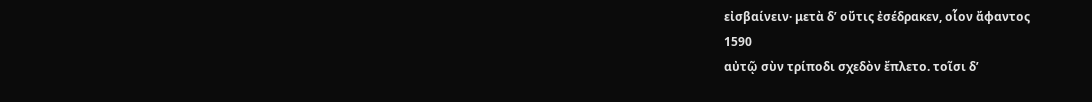εἰσβαίνειν· μετὰ δʼ οὔτις ἐσέδρακεν, οἷον ἄφαντος
1590
αὐτῷ σὺν τρίποδι σχεδὸν ἔπλετο. τοῖσι δʼ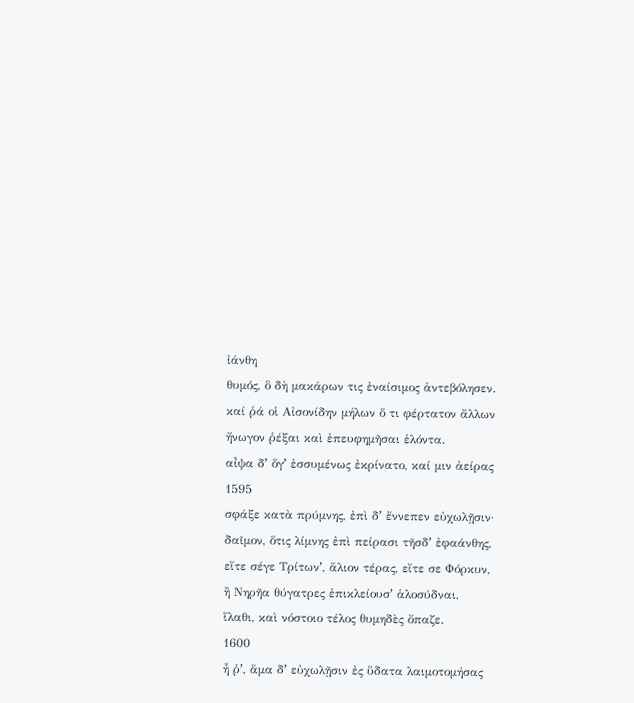ἰάνθη
θυμός, ὃ δὴ μακάρων τις ἐναίσιμος ἀντεβόλησεν.
καί ῥά οἱ Αἰσονίδην μήλων ὅ τι φέρτατον ἄλλων
ἤνωγον ῥέξαι καὶ ἐπευφημῆσαι ἑλόντα.
αἶψα δʼ ὅγʼ ἐσσυμένως ἐκρίνατο, καί μιν ἀείρας
1595
σφάξε κατὰ πρύμνης, ἐπὶ δʼ ἔννεπεν εὐχωλῇσιν·
δαῖμον, ὅτις λίμνης ἐπὶ πείρασι τῆσδʼ ἐφαάνθης,
εἴτε σέγε Τρίτωνʼ, ἅλιον τέρας, εἴτε σε Φόρκυν,
ἢ Νηρῆα θύγατρες ἐπικλείουσʼ ἁλοσύδναι,
ἵλαθι, καὶ νόστοιο τέλος θυμηδὲς ὄπαζε.
1600
ἦ ῥʼ, ἅμα δʼ εὐχωλῇσιν ἐς ὕδατα λαιμοτομήσας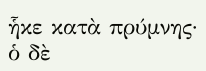ἧκε κατὰ πρύμνης· ὁ δὲ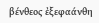βένθεος ἐξεφαάνθη